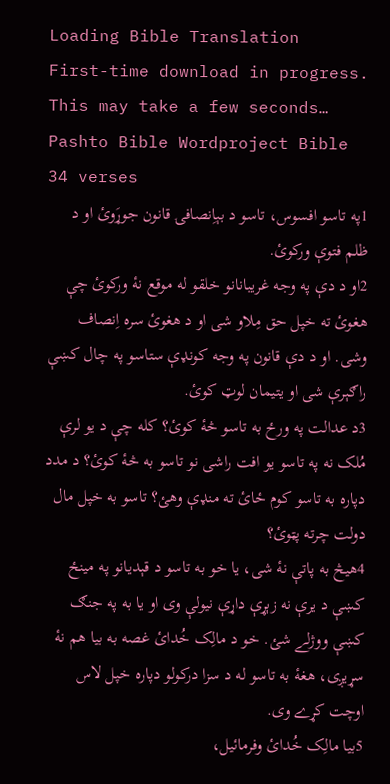Loading Bible Translation
First-time download in progress. This may take a few seconds…
Pashto Bible Wordproject Bible
34 verses
1په تاسو افسوس، تاسو د بېاِنصافۍ قانون جوړَوئ او د ظلم فتوې ورکوئ.
2او د دې په وجه غريبانانو خلقو له موقع نۀ ورکوئ چې هغوئ ته خپل حق مِلاو شى او د هغوئ سره اِنصاف وشى. او د دې قانون په وجه کونډې ستاسو په چال کښې راګېرې شى او يتيمان لوټ کوئ.
3د عدالت په ورځ به تاسو څۀ کوئ؟ کله چې د يو لرې مُلک نه په تاسو يو افت راشى نو تاسو به څۀ کوئ؟ د مدد دپاره به تاسو کوم ځائ ته منډې وهئ؟ تاسو به خپل مال دولت چرته پټوئ؟
4هيڅ به پاتې نۀ شى، يا خو به تاسو د قېديانو په مينځ کښې د يرې نه زېړې داړې نيولې وى او يا به په جنګ کښې ووژلے شئ. خو د مالِک خُدائ غصه به بيا هم نۀ سړيږى، هغۀ به تاسو له د سزا درکولو دپاره خپل لاس اوچت کړے وى.
5بيا مالِک خُدائ وفرمائيل،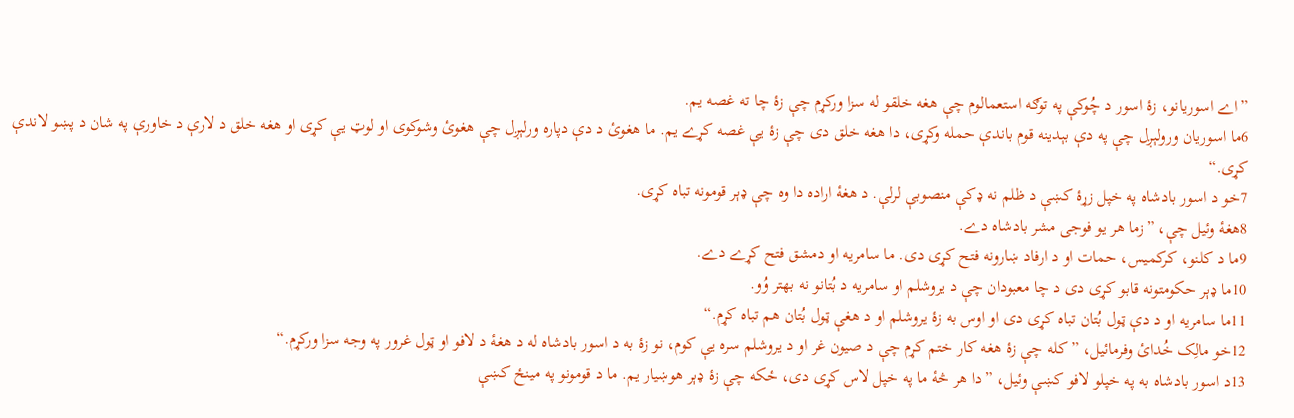”اے اسوريانو، زۀ اسور د چُوکې په توګه استعمالوم چې هغه خلقو له سزا ورکړم چې زۀ چا ته غصه يم.
6ما اسوريان ورولېږل چې په دې بېدينه قوم باندې حمله وکړى، دا هغه خلق دى چې زۀ يې غصه کړے يم. ما هغوئ د دې دپاره ورلېږل چې هغوئ وشوکوى او لوټ يې کړى او هغه خلق د لارې د خاورې په شان د پښو لاندې کړى.“
7خو د اسور بادشاه په خپل زړۀ کښې د ظلم نه ډکې منصوبې لرلې. د هغۀ اراده دا وه چې ډېر قومونه تباه کړى.
8هغۀ وئيل چې، ”زما هر يو فوجى مشر بادشاه دے.
9ما د کلنو، کرکميس، حمات او د ارفاد ښارونه فتح کړى دى. ما سامريه او دمشق فتح کړے دے.
10ما ډېر حکومتونه قابو کړى دى د چا معبودان چې د يروشلم او سامريه د بُتانو نه بهتر وُو.
11ما سامريه او د دې ټول بُتان تباه کړى دى او اوس به زۀ يروشلم او د هغې ټول بُتان هم تباه کړم.“
12خو مالِک خُدائ وفرمائيل، ”کله چې زۀ هغه کار ختم کړم چې د صيون غر او د يروشلم سره يې کوم، نو زۀ به د اسور بادشاه له د هغۀ د لافو او ټول غرور په وجه سزا ورکړم.“
13د اسور بادشاه به په خپلو لافو کښې وئيل، ”دا هر څۀ ما په خپل لاس کړى دى، ځکه چې زۀ ډېر هوښيار يم. ما د قومونو په مينځ کښې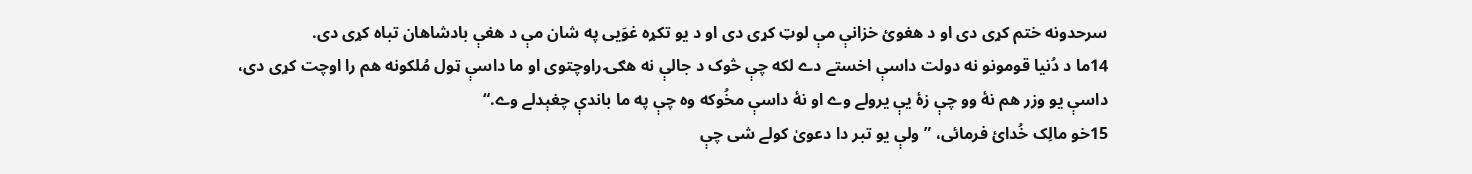سرحدونه ختم کړى دى او د هغوئ خزانې مې لوټ کړى دى او د يو تکړه غوَيى په شان مې د هغې بادشاهان تباه کړى دى.
14ما د دُنيا قومونو نه دولت داسې اخستے دے لکه چې څوک د جالې نه هګۍ راوچتوى او ما داسې ټول مُلکونه هم را اوچت کړى دى، داسې يو وزر هم نۀ وو چې زۀ يې يرولے وے او نۀ داسې مخُوکه وه چې په ما باندې چغېدلے وے.“
15خو مالِک خُدائ فرمائى، ”ولې يو تبر دا دعوىٰ کولے شى چې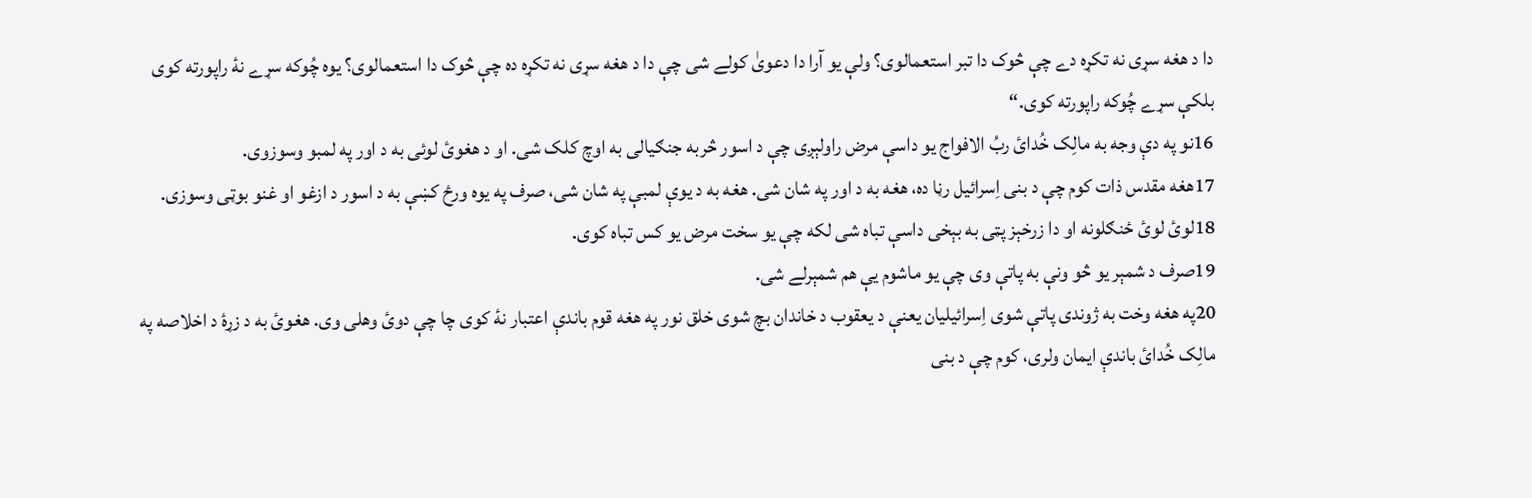دا د هغه سړى نه تکړه دے چې څوک دا تبر استعمالوى؟ ولې يو آرا دا دعوىٰ کولے شى چې دا د هغه سړى نه تکړه ده چې څوک دا استعمالوى؟ يوه چُوکه سړے نۀ راپورته کوى بلکې سړے چُوکه راپورته کوى.“
16نو په دې وجه به مالِک خُدائ ربُ الافواج يو داسې مرض راولېږى چې د اسور څربه جنګيالى به اوچ کلک شى. او د هغوئ لوئى به د اور په لمبو وسوزوى.
17هغه مقدس ذات کوم چې د بنى اِسرائيل رڼا ده، هغه به د اور په شان شى. هغه به د يوې لمبې په شان شى، صرف په يوه ورځ کښې به د اسور د ازغو او غنو بوټى وسوزى.
18لوئ لوئ ځنګلونه او دا زرخېز پټى به بېخى داسې تباه شى لکه چې يو سخت مرض يو کس تباه کوى.
19صرف د شمېر يو څو ونې به پاتې وى چې يو ماشوم يې هم شمېرلے شى.
20په هغه وخت به ژوندى پاتې شوى اِسرائيليان يعنې د يعقوب د خاندان بچ شوى خلق نور په هغه قوم باندې اعتبار نۀ کوى چا چې دوئ وهلى وى. هغوئ به د زړۀ د اخلاصه په مالِک خُدائ باندې ايمان ولرى، کوم چې د بنى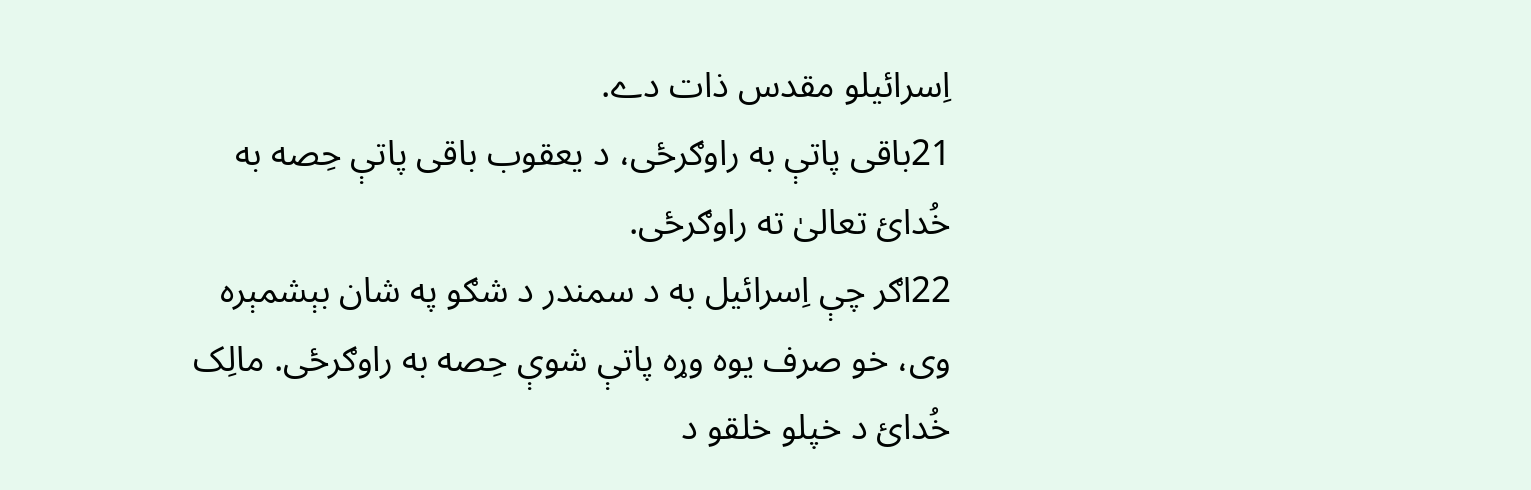اِسرائيلو مقدس ذات دے.
21باقى پاتې به راوګرځى، د يعقوب باقى پاتې حِصه به خُدائ تعالىٰ ته راوګرځى.
22اګر چې اِسرائيل به د سمندر د شګو په شان بېشمېره وى، خو صرف يوه وړه پاتې شوې حِصه به راوګرځى. مالِک خُدائ د خپلو خلقو د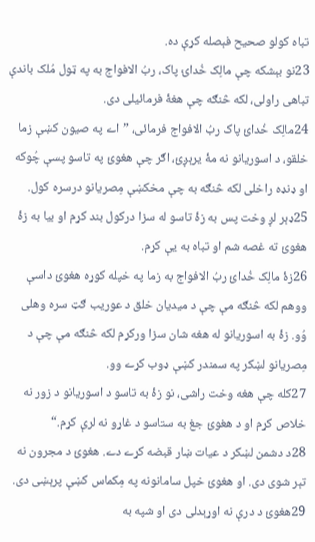تباه کولو صحيح فېصله کړې ده.
23نو بېشکه چې مالِک خُدائ پاک، ربُ الافواج به په ټول مُلک باندې تباهى راولى، لکه څنګه چې هغۀ فرمائيلى دى.
24مالِک خُدائ پاک ربُ الافواج فرمائى، ”اے په صيون کښې زما خلقو، د اسوريانو نه مۀ يرېږئ، اګر چې هغوئ په تاسو پسې چُوکه او ډنډه راخلى لکه څنګه به چې مخکښې مِصريانو درسره کول.
25ډېر لږ وخت پس به زۀ تاسو له سزا درکول بند کړم او بيا به زۀ هغوئ ته غصه شم او تباه به يې کړم.
26زۀ مالِک خُدائ ربُ الافواج به زما په خپله کوړه هغوئ داسې ووهم لکه څنګه مې چې د ميديان خلق د عوريب ګټ سره وهلى وُو. زۀ به اسوريانو له هغه شان سزا ورکړم لکه څنګه مې چې د مِصريانو لښکر په سمندر کښې ډوب کړے وو.
27کله چې هغه وخت راشى، نو زۀ به تاسو د اسوريانو د زور نه خلاص کړم او د هغوئ جغ به ستاسو د غاړو نه لرې کړم.“
28د دشمن لښکر د عيات ښار قبضه کړے دے. هغوئ د مجرون نه تېر شوى دى. او هغوئ خپل سامانونه په مِکماس کښې پرېښى دى.
29هغوئ د درې نه اوړېدلى دى او شپه به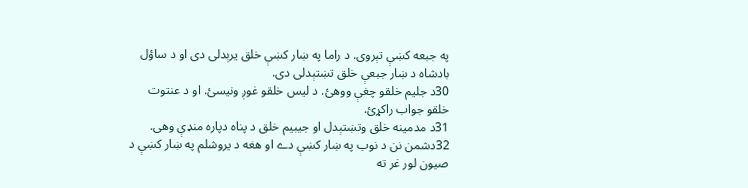په جبعه کښې تېروى. د راما په ښار کښې خلق يرېدلى دى او د ساؤل بادشاه د ښار جبعې خلق تښتېدلى دى.
30د جليم خلقو چغې ووهئ. د ليس خلقو غوږ ونيسئ. او د عنتوت خلقو جواب راکړئ.
31د مدمينه خلق وتښتېدل او جيبيم خلق د پناه دپاره منډې وهى.
32دشمن نن د نوب په ښار کښې دے او هغه د يروشلم په ښار کښې د صيون لور غر ته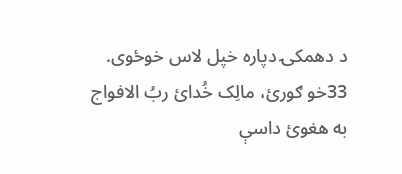د دهمکۍ دپاره خپل لاس خوځوى.
33خو ګورئ، مالِک خُدائ ربُ الافواج به هغوئ داسې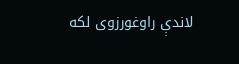لاندې راوغورزوى لکه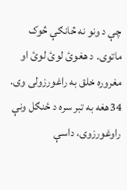چې د ونو نه څانګې څوک ماتوى. د هغوئ لوئ لوئ او مغروره خلق به راغورزولى وى.
34هغه به تبر سره د ځنګل ونې راوغورزوى، داسې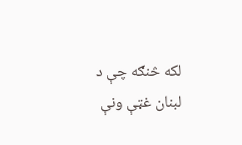لکه څنګه چې د لبنان غټې ونې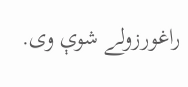راغورزولے شوې وى.